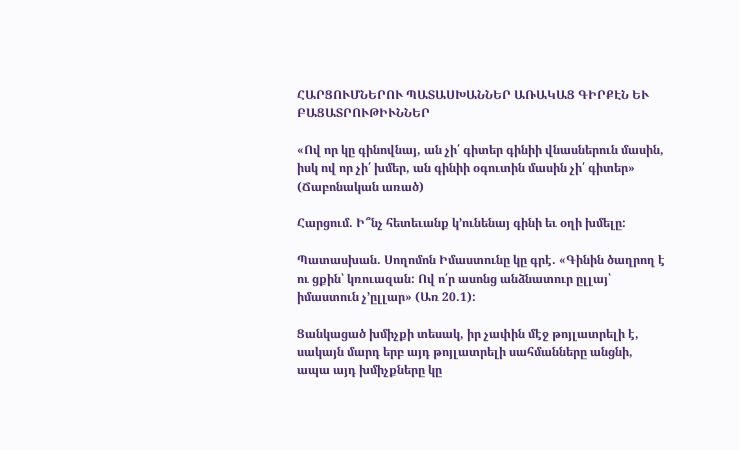ՀԱՐՑՈՒՄՆԵՐՈՒ ՊԱՏԱՍԽԱՆՆԵՐ ԱՌԱԿԱՑ ԳԻՐՔԷՆ ԵՒ ԲԱՑԱՏՐՈՒԹԻՒՆՆԵՐ

«Ով որ կը գինովնայ, ան չի՛ գիտեր գինիի վնասներուն մասին,
իսկ ով որ չի՛ խմեր, ան գինիի օգուտին մասին չի՛ գիտեր»
(Ճաբոնական առած)

Հարցում. Ի՞նչ հետեւանք կ՚ունենայ գինի եւ օղի խմելը:

Պատասխան. Սողոմոն Իմաստունը կը գրէ. «Գինին ծաղրող է ու ցքին՝ կռուազան: Ով ո՛ր ասոնց անձնատուր ըլլայ՝ իմաստուն չ՚ըլլար» (Առ 20.1):

Ցանկացած խմիչքի տեսակ, իր չափին մէջ թոյլատրելի է, սակայն մարդ երբ այդ թոյլատրելի սահմանները անցնի, ապա այդ խմիչքները կը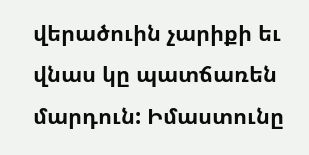վերածուին չարիքի եւ վնաս կը պատճառեն մարդուն: Իմաստունը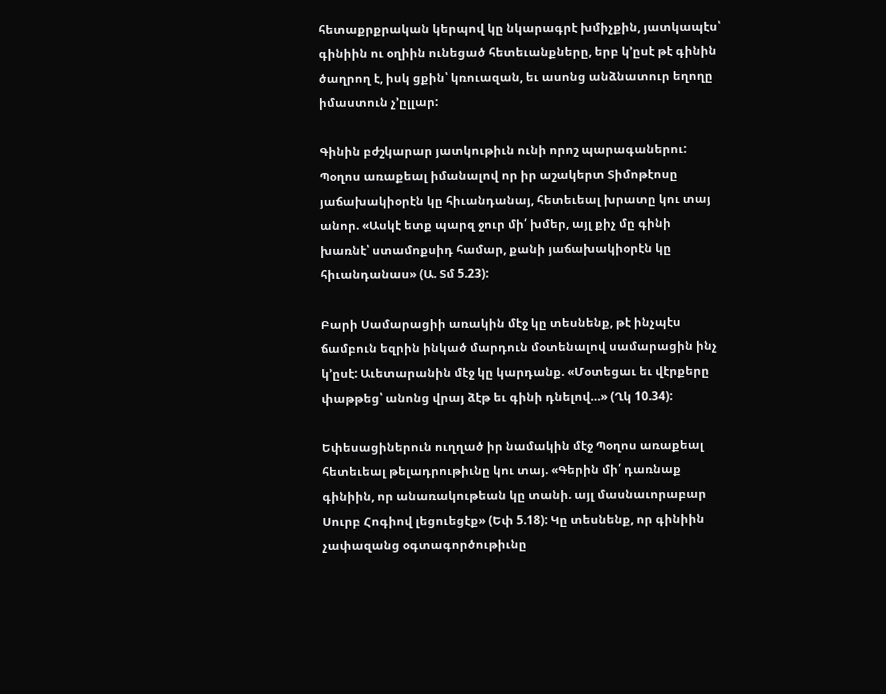հետաքրքրական կերպով կը նկարագրէ խմիչքին, յատկապէս՝ գինիին ու օղիին ունեցած հետեւանքները, երբ կ՚ըսէ թէ գինին ծաղրող է, իսկ ցքին՝ կռուազան, եւ ասոնց անձնատուր եղողը իմաստուն չ՚ըլլար:

Գինին բժշկարար յատկութիւն ունի որոշ պարագաներու: Պօղոս առաքեալ իմանալով որ իր աշակերտ Տիմոթէոսը յաճախակիօրէն կը հիւանդանայ, հետեւեալ խրատը կու տայ անոր. «Ասկէ ետք պարզ ջուր մի՛ խմեր, այլ քիչ մը գինի խառնէ՝ ստամոքսիդ համար, քանի յաճախակիօրէն կը հիւանդանաս» (Ա. Տմ 5.23):

Բարի Սամարացիի առակին մէջ կը տեսնենք, թէ ինչպէս ճամբուն եզրին ինկած մարդուն մօտենալով սամարացին ինչ կ՚ըսէ: Աւետարանին մէջ կը կարդանք. «Մօտեցաւ եւ վէրքերը փաթթեց՝ անոնց վրայ ձէթ եւ գինի դնելով…» (Ղկ 10.34):

Եփեսացիներուն ուղղած իր նամակին մէջ Պօղոս առաքեալ հետեւեալ թելադրութիւնը կու տայ. «Գերին մի՛ դառնաք գինիին, որ անառակութեան կը տանի. այլ մասնաւորաբար Սուրբ Հոգիով լեցուեցէք» (Եփ 5.18): Կը տեսնենք, որ գինիին չափազանց օգտագործութիւնը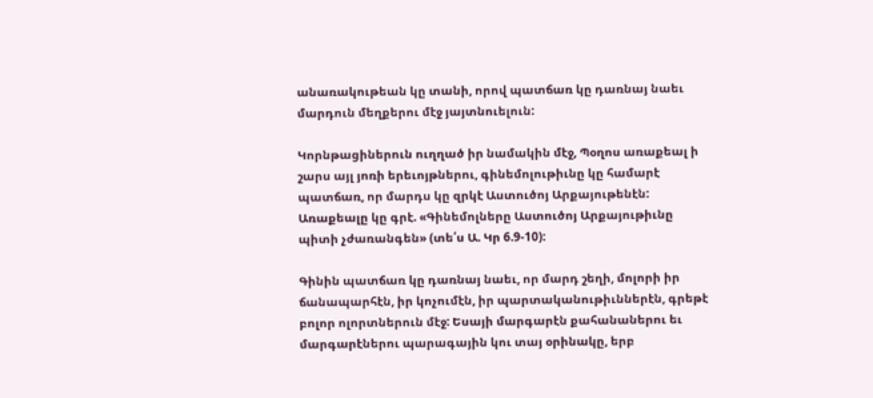անառակութեան կը տանի, որով պատճառ կը դառնայ նաեւ մարդուն մեղքերու մէջ յայտնուելուն:

Կորնթացիներուն ուղղած իր նամակին մէջ, Պօղոս առաքեալ ի շարս այլ յոռի երեւոյթներու, գինեմոլութիւնը կը համարէ պատճառ, որ մարդս կը զրկէ Աստուծոյ Արքայութենէն: Առաքեալը կը գրէ. «Գինեմոլները Աստուծոյ Արքայութիւնը պիտի չժառանգեն» (տե՛ս Ա. Կր 6.9-10):

Գինին պատճառ կը դառնայ նաեւ, որ մարդ շեղի, մոլորի իր ճանապարհէն, իր կոչումէն, իր պարտականութիւններէն, գրեթէ բոլոր ոլորտներուն մէջ: Եսայի մարգարէն քահանաներու եւ մարգարէներու պարագային կու տայ օրինակը, երբ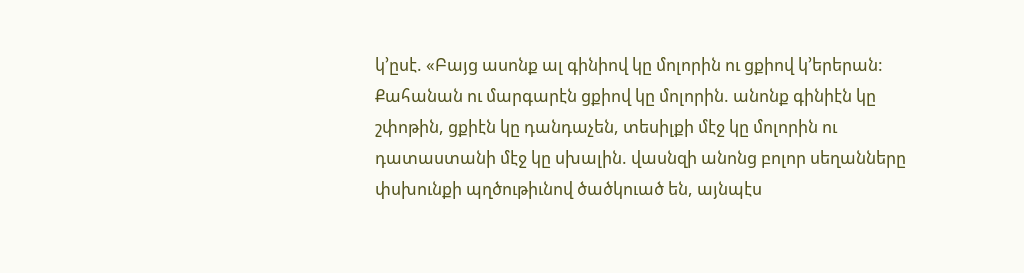կ՚ըսէ. «Բայց ասոնք ալ գինիով կը մոլորին ու ցքիով կ՚երերան: Քահանան ու մարգարէն ցքիով կը մոլորին. անոնք գինիէն կը շփոթին, ցքիէն կը դանդաչեն, տեսիլքի մէջ կը մոլորին ու դատաստանի մէջ կը սխալին. վասնզի անոնց բոլոր սեղանները փսխունքի պղծութիւնով ծածկուած են, այնպէս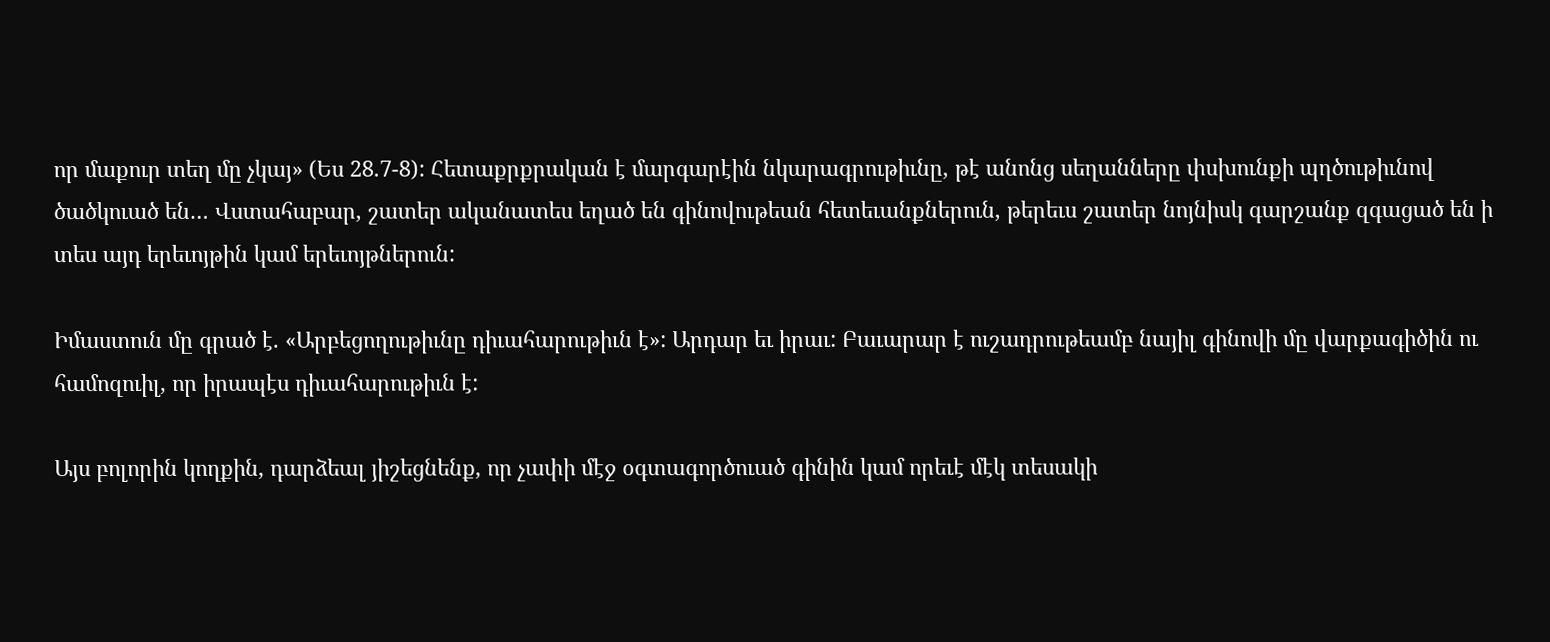որ մաքուր տեղ մը չկայ» (Ես 28.7-8): Հետաքրքրական է մարգարէին նկարագրութիւնը, թէ անոնց սեղանները փսխունքի պղծութիւնով ծածկուած են… Վստահաբար, շատեր ականատես եղած են գինովութեան հետեւանքներուն, թերեւս շատեր նոյնիսկ գարշանք զգացած են ի տես այդ երեւոյթին կամ երեւոյթներուն:

Իմաստուն մը գրած է. «Արբեցողութիւնը դիւահարութիւն է»: Արդար եւ իրաւ: Բաւարար է ուշադրութեամբ նայիլ գինովի մը վարքագիծին ու համոզուիլ, որ իրապէս դիւահարութիւն է:

Այս բոլորին կողքին, դարձեալ յիշեցնենք, որ չափի մէջ օգտագործուած գինին կամ որեւէ մէկ տեսակի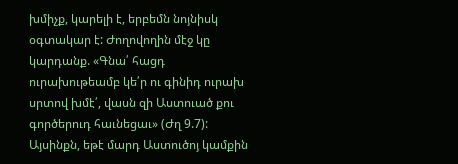խմիչք, կարելի է, երբեմն նոյնիսկ օգտակար է: Ժողովողին մէջ կը կարդանք. «Գնա՛ հացդ ուրախութեամբ կե՛ր ու գինիդ ուրախ սրտով խմէ՛, վասն զի Աստուած քու գործերուդ հաւնեցաւ» (Ժղ 9.7): Այսինքն, եթէ մարդ Աստուծոյ կամքին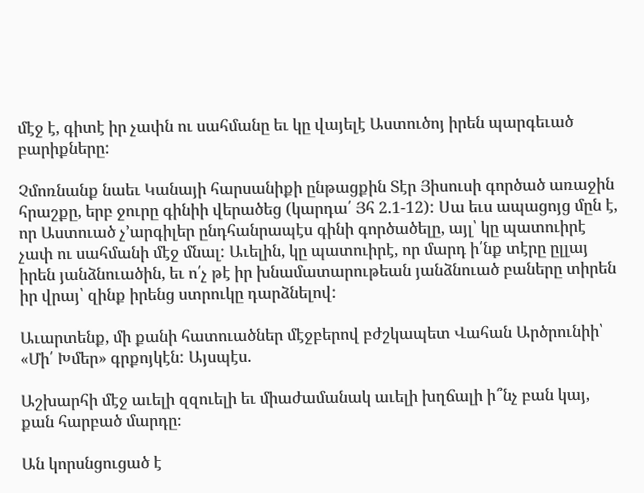մէջ է, գիտէ իր չափն ու սահմանը եւ կը վայելէ Աստուծոյ իրեն պարգեւած բարիքները:

Չմոռնանք նաեւ Կանայի հարսանիքի ընթացքին Տէր Յիսուսի գործած առաջին հրաշքը, երբ ջուրը գինիի վերածեց (կարդա՛ Յհ 2.1-12): Սա եւս ապացոյց մըն է, որ Աստուած չ՚արգիլեր ընդհանրապէս գինի գործածելը, այլ՝ կը պատուիրէ չափ ու սահմանի մէջ մնալ: Աւելին, կը պատուիրէ, որ մարդ ի՛նք տէրը ըլլայ իրեն յանձնուածին, եւ ո՛չ թէ իր խնամատարութեան յանձնուած բաները տիրեն իր վրայ՝ զինք իրենց ստրուկը դարձնելով:

Աւարտենք, մի քանի հատուածներ մէջբերով բժշկապետ Վահան Արծրունիի՝ «Մի՛ Խմեր» գրքոյկէն: Այսպէս.

Աշխարհի մէջ աւելի զզուելի եւ միաժամանակ աւելի խղճալի ի՞նչ բան կայ, քան հարբած մարդը։

Ան կորսնցուցած է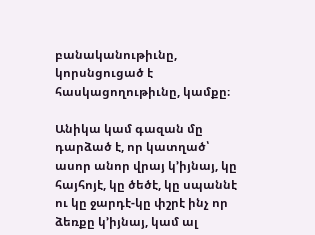բանականութիւնը, կորսնցուցած է հասկացողութիւնը, կամքը։

Անիկա կամ գազան մը դարձած է, որ կատղած՝ ասոր անոր վրայ կ՚իյնայ, կը հայհոյէ, կը ծեծէ, կը սպաննէ ու կը ջարդէ-կը փշրէ ինչ որ ձեռքը կ՚իյնայ, կամ ալ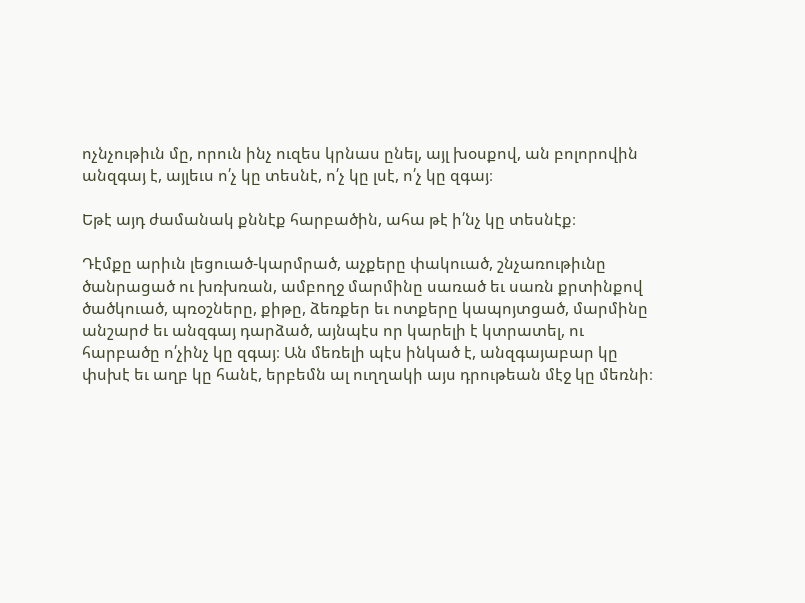ոչնչութիւն մը, որուն ինչ ուզես կրնաս ընել, այլ խօսքով, ան բոլորովին անզգայ է, այլեւս ո՛չ կը տեսնէ, ո՛չ կը լսէ, ո՛չ կը զգայ։

Եթէ այդ ժամանակ քննէք հարբածին, ահա թէ ի՛նչ կը տեսնէք։

Դէմքը արիւն լեցուած-կարմրած, աչքերը փակուած, շնչառութիւնը ծանրացած ու խռխռան, ամբողջ մարմինը սառած եւ սառն քրտինքով ծածկուած, պռօշները, քիթը, ձեռքեր եւ ոտքերը կապոյտցած, մարմինը անշարժ եւ անզգայ դարձած, այնպէս որ կարելի է կտրատել, ու հարբածը ո՛չինչ կը զգայ։ Ան մեռելի պէս ինկած է, անզգայաբար կը փսխէ եւ աղբ կը հանէ, երբեմն ալ ուղղակի այս դրութեան մէջ կը մեռնի։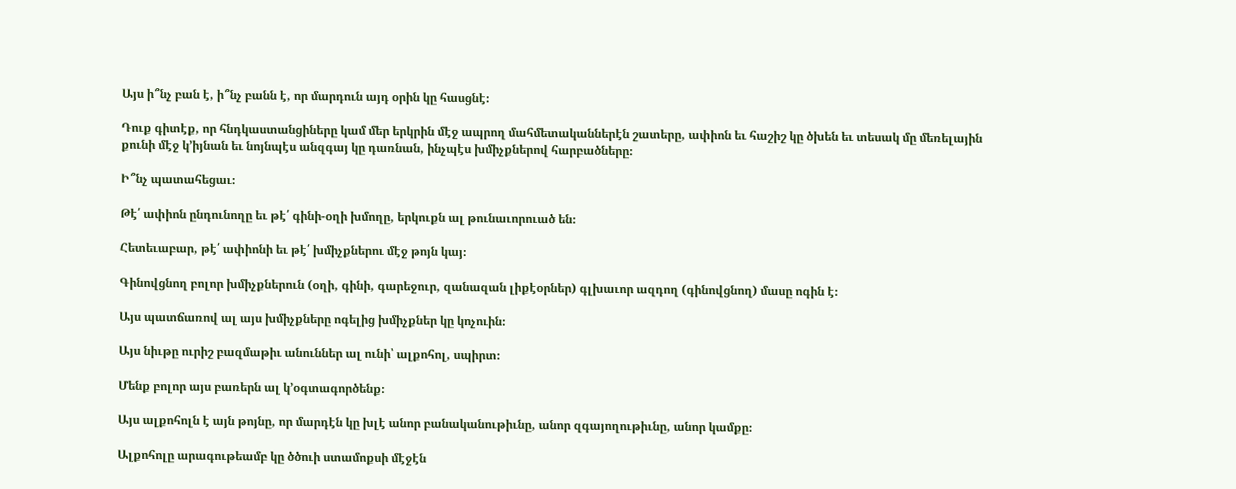Այս ի՞նչ բան է, ի՞նչ բանն է, որ մարդուն այդ օրին կը հասցնէ։

Դուք գիտէք, որ հնդկաստանցիները կամ մեր երկրին մէջ ապրող մահմետականներէն շատերը, ափիոն եւ հաշիշ կը ծխեն եւ տեսակ մը մեռելային քունի մէջ կ՚իյնան եւ նոյնպէս անզգայ կը դառնան, ինչպէս խմիչքներով հարբածները։

Ի՞նչ պատահեցաւ։

Թէ՛ ափիոն ընդունողը եւ թէ՛ գինի-օղի խմողը, երկուքն ալ թունաւորուած են։

Հետեւաբար, թէ՛ ափիոնի եւ թէ՛ խմիչքներու մէջ թոյն կայ։

Գինովցնող բոլոր խմիչքներուն (օղի, գինի, գարեջուր, զանազան լիքէօրներ) գլխաւոր ազդող (գինովցնող) մասը ոգին է։

Այս պատճառով ալ այս խմիչքները ոգելից խմիչքներ կը կոչուին։

Այս նիւթը ուրիշ բազմաթիւ անուններ ալ ունի՝ ալքոհոլ, սպիրտ։

Մենք բոլոր այս բառերն ալ կ՚օգտագործենք։

Այս ալքոհոլն է այն թոյնը, որ մարդէն կը խլէ անոր բանականութիւնը, անոր զգայողութիւնը, անոր կամքը։

Ալքոհոլը արագութեամբ կը ծծուի ստամոքսի մէջէն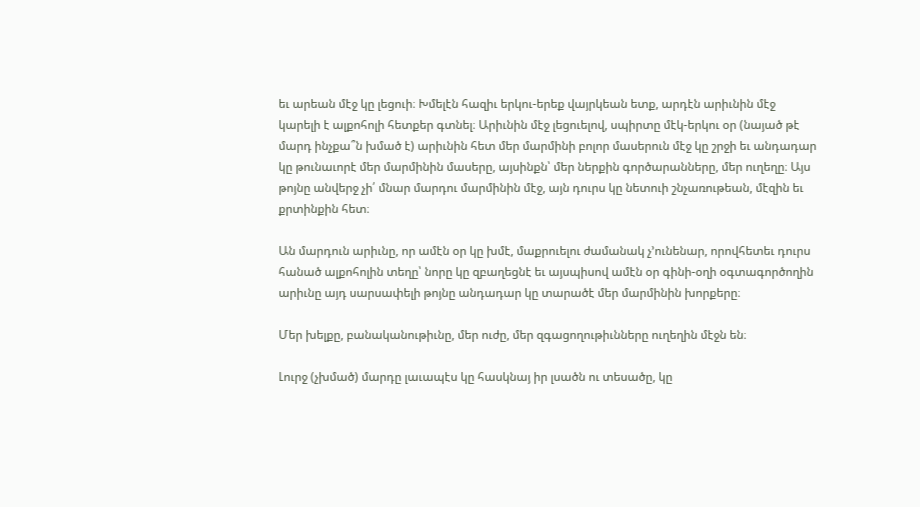եւ արեան մէջ կը լեցուի։ Խմելէն հազիւ երկու-երեք վայրկեան ետք, արդէն արիւնին մէջ կարելի է ալքոհոլի հետքեր գտնել։ Արիւնին մէջ լեցուելով, սպիրտը մէկ-երկու օր (նայած թէ մարդ ինչքա՞ն խմած է) արիւնին հետ մեր մարմինի բոլոր մասերուն մէջ կը շրջի եւ անդադար կը թունաւորէ մեր մարմինին մասերը, այսինքն՝ մեր ներքին գործարանները, մեր ուղեղը։ Այս թոյնը անվերջ չի՛ մնար մարդու մարմինին մէջ, այն դուրս կը նետուի շնչառութեան, մէզին եւ քրտինքին հետ։

Ան մարդուն արիւնը, որ ամէն օր կը խմէ, մաքրուելու ժամանակ չ՚ունենար, որովհետեւ դուրս հանած ալքոհոլին տեղը՝ նորը կը զբաղեցնէ եւ այսպիսով ամէն օր գինի-օղի օգտագործողին արիւնը այդ սարսափելի թոյնը անդադար կը տարածէ մեր մարմինին խորքերը։

Մեր խելքը, բանականութիւնը, մեր ուժը, մեր զգացողութիւնները ուղեղին մէջն են։

Լուրջ (չխմած) մարդը լաւապէս կը հասկնայ իր լսածն ու տեսածը, կը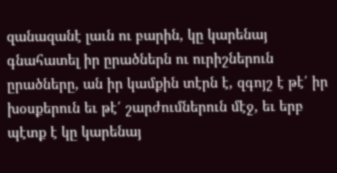զանազանէ լաւն ու բարին, կը կարենայ գնահատել իր ըրածներն ու ուրիշներուն ըրածները, ան իր կամքին տէրն է, զգոյշ է թէ՛ իր խօսքերուն եւ թէ՛ շարժումներուն մէջ, եւ երբ պէտք է կը կարենայ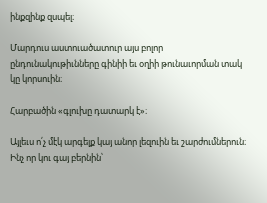ինքզինք զսպել։

Մարդուս աստուածատուր այս բոլոր ընդունակութիւնները գինիի եւ օղիի թունաւորման տակ կը կորսուին։

Հարբածին «գլուխը դատարկ է»։

Այլեւս ո՛չ մէկ արգելք կայ անոր լեզուին եւ շարժումներուն։ Ինչ որ կու գայ բերնին՝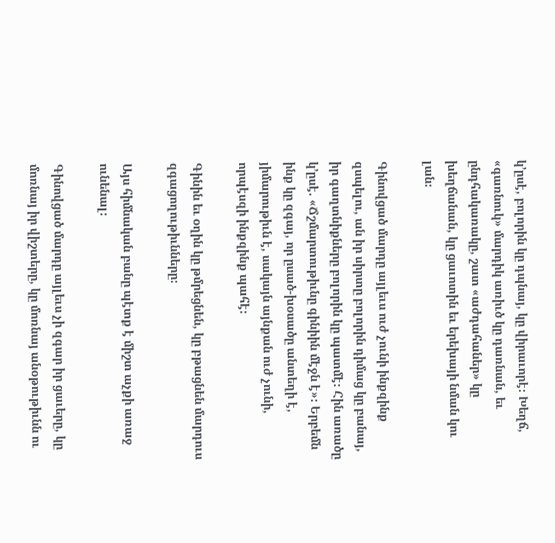կ՚ըսէ, բոլորին կը դպնայ, կը վիրաւորէ։ Խեղճ, «գառնուկ» մարդիկ առիւծ կը դառնան, եւ ընդհակառակը, շատ «աժդահաներ» կը խեղճանան, կը ցաւոտին եւ երեխայի նման կու լան։

Գինովցած մարդը այլեւս ուժ չունի ինքզինք զսպելու, ան իր սիրտը բոլորին դիմաց կը բանայ, իր գաղտնիքները բոլորին կը պատմէ։ Հին առածը կ՚ըսէ. «Ճշմարտութիւնը գինիին մէջն է»։ Երբեմն ինք կը զգայ, որ ըսած-խօսածը անտեղի է, յիմարութիւն է, սակայն այնքան ուժ չունի, որպէսզի ինքզինք պահէ։

Գինին եւ օղին կը թմրեցնեն, կը բթացնեն մարդուս զգացողութիւնները։

Այս հիմնական բանը պէտք է միշտ աչքի առաջ ունենալ։

Գինովցած մարդը այլեւս չի զգար իր ցաւերը, կը մոռնայ իր վիշտերը, կը մոռնայ անօթութիւնն ու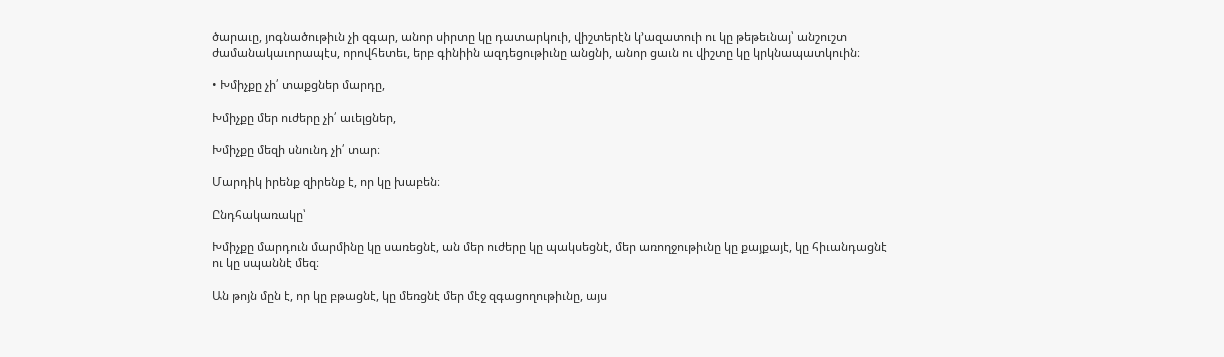ծարաւը, յոգնածութիւն չի զգար, անոր սիրտը կը դատարկուի, վիշտերէն կ՚ազատուի ու կը թեթեւնայ՝ անշուշտ ժամանակաւորապէս, որովհետեւ, երբ գինիին ազդեցութիւնը անցնի, անոր ցաւն ու վիշտը կը կրկնապատկուին։

• Խմիչքը չի՛ տաքցներ մարդը,

Խմիչքը մեր ուժերը չի՛ աւելցներ,

Խմիչքը մեզի սնունդ չի՛ տար։

Մարդիկ իրենք զիրենք է, որ կը խաբեն։

Ընդհակառակը՝

Խմիչքը մարդուն մարմինը կը սառեցնէ, ան մեր ուժերը կը պակսեցնէ, մեր առողջութիւնը կը քայքայէ, կը հիւանդացնէ ու կը սպաննէ մեզ։

Ան թոյն մըն է, որ կը բթացնէ, կը մեռցնէ մեր մէջ զգացողութիւնը, այս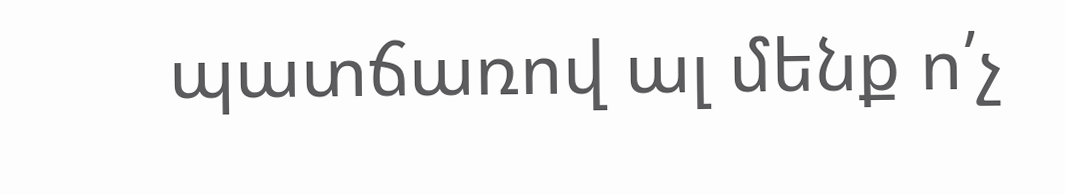պատճառով ալ մենք ո՛չ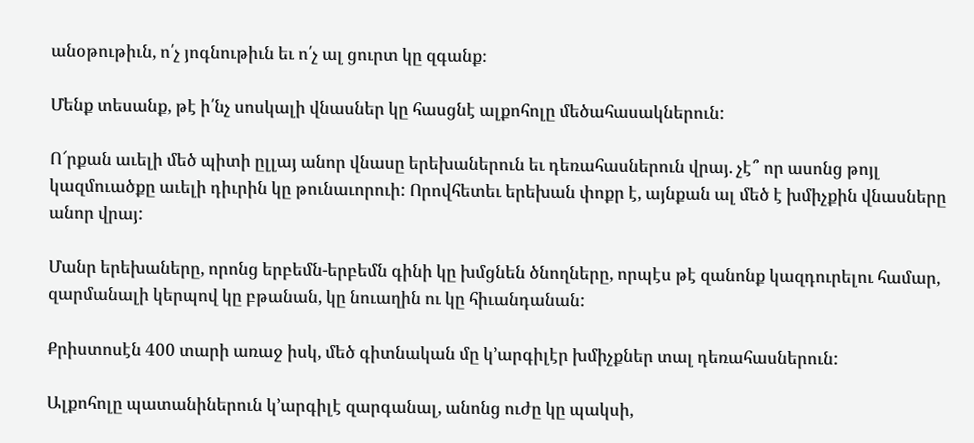անօթութիւն, ո՛չ յոգնութիւն եւ ո՛չ ալ ցուրտ կը զգանք։

Մենք տեսանք, թէ ի՛նչ սոսկալի վնասներ կը հասցնէ ալքոհոլը մեծահասակներուն:

Ո՜րքան աւելի մեծ պիտի ըլլայ անոր վնասը երեխաներուն եւ դեռահասներուն վրայ. չէ՞ որ ասոնց թոյլ կազմուածքը աւելի դիւրին կը թունաւորուի: Որովհետեւ երեխան փոքր է, այնքան ալ մեծ է խմիչքին վնասները անոր վրայ:

Մանր երեխաները, որոնց երբեմն-երբեմն գինի կը խմցնեն ծնողները, որպէս թէ զանոնք կազդուրելու համար, զարմանալի կերպով կը բթանան, կը նուաղին ու կը հիւանդանան:

Քրիստոսէն 400 տարի առաջ իսկ, մեծ գիտնական մը կ՚արգիլէր խմիչքներ տալ դեռահասներուն:

Ալքոհոլը պատանիներուն կ՚արգիլէ զարգանալ, անոնց ուժը կը պակսի,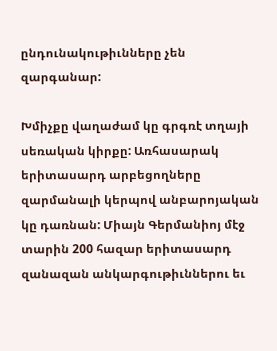ընդունակութիւնները չեն զարգանար:

Խմիչքը վաղաժամ կը գրգռէ տղայի սեռական կիրքը: Առհասարակ երիտասարդ արբեցողները զարմանալի կերպով անբարոյական կը դառնան: Միայն Գերմանիոյ մէջ տարին 200 հազար երիտասարդ զանազան անկարգութիւններու եւ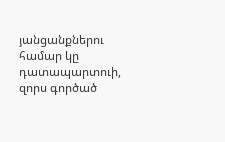յանցանքներու համար կը դատապարտուի, զորս գործած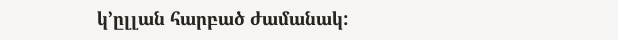կ՚ըլլան հարբած ժամանակ: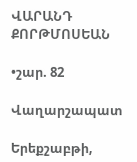ՎԱՐԱՆԴ ՔՈՐԹՄՈՍԵԱՆ

•շար. 82

Վաղարշապատ

Երեքշաբթի,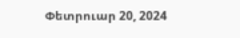Փետրուար 20, 2024